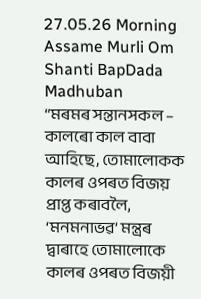27.05.26 Morning Assame Murli Om Shanti BapDada Madhuban
“মৰমৰ সন্তানসকল –
কালৰো কাল বাবা আহিছে, তোমালোকক কালৰ ওপৰত বিজয় প্ৰাপ্ত কৰাবলৈ, ‘মনমনাভৱ’ মন্ত্ৰৰ
দ্বাৰাহে তোমালোকে কালৰ ওপৰত বিজয়ী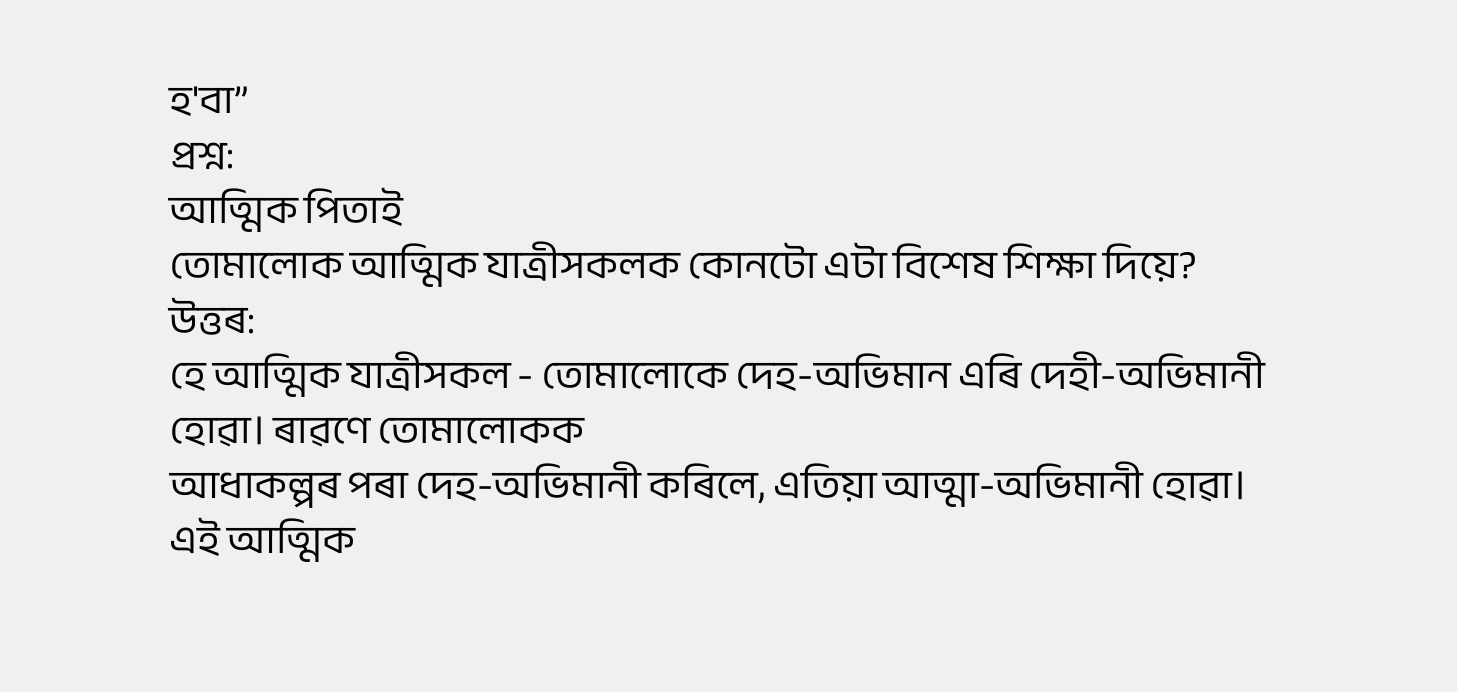হ'বা”
প্ৰশ্ন:
আত্মিক পিতাই
তোমালোক আত্মিক যাত্ৰীসকলক কোনটো এটা বিশেষ শিক্ষা দিয়ে?
উত্তৰ:
হে আত্মিক যাত্ৰীসকল - তোমালোকে দেহ-অভিমান এৰি দেহী-অভিমানী হোৱা। ৰাৱণে তোমালোকক
আধাকল্পৰ পৰা দেহ-অভিমানী কৰিলে, এতিয়া আত্মা-অভিমানী হোৱা। এই আত্মিক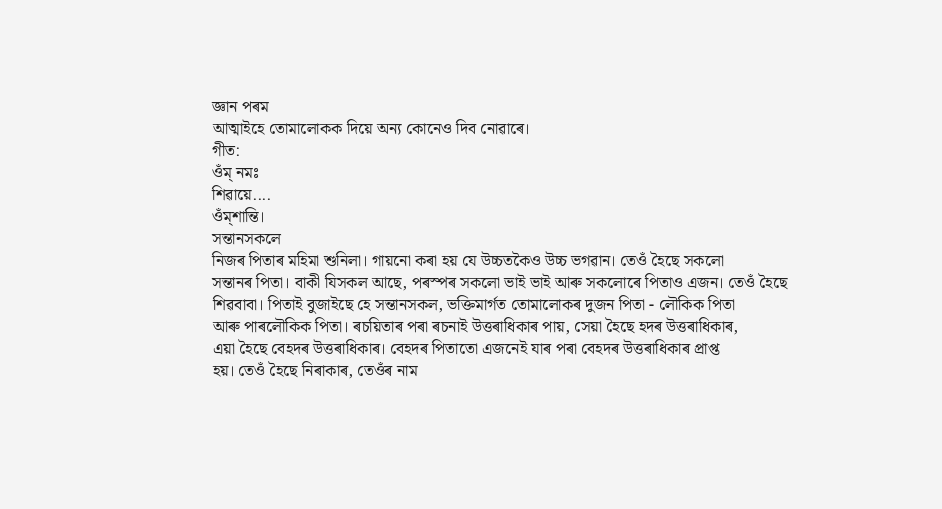জ্ঞান পৰম
আত্মাইহে তোমালোকক দিয়ে অন্য কোনেও দিব নোৱাৰে।
গীত:
ওঁম্ নমঃ
শিৱায়ে....
ওঁম্শান্তি।
সন্তানসকলে
নিজৰ পিতাৰ মহিমা শুনিলা। গায়নো কৰা হয় যে উচ্চতকৈও উচ্চ ভগৱান। তেওঁ হৈছে সকলো
সন্তানৰ পিতা। বাকী যিসকল আছে, পৰস্পৰ সকলো ভাই ভাই আৰু সকলোৰে পিতাও এজন। তেওঁ হৈছে
শিৱবাবা। পিতাই বুজাইছে হে সন্তানসকল, ভক্তিমাৰ্গত তোমালোকৰ দুজন পিতা - লৌকিক পিতা
আৰু পাৰলৌকিক পিতা। ৰচয়িতাৰ পৰা ৰচনাই উত্তৰাধিকাৰ পায়, সেয়া হৈছে হদৰ উত্তৰাধিকাৰ,
এয়া হৈছে বেহদৰ উত্তৰাধিকাৰ। বেহদৰ পিতাতো এজনেই যাৰ পৰা বেহদৰ উত্তৰাধিকাৰ প্ৰাপ্ত
হয়। তেওঁ হৈছে নিৰাকাৰ, তেওঁৰ নাম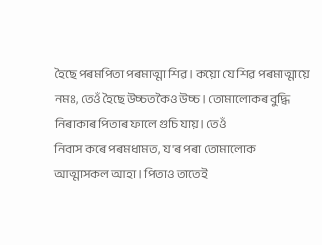হৈছে পৰমপিতা পৰমাত্মা শিৱ। কয়ো যে শিৱ পৰমাত্মায়ে
নমঃ, তেওঁ হৈছে উচ্চতকৈও উচ্চ। তোমালোকৰ বুদ্ধি নিৰাকাৰ পিতাৰ ফালে গুচি যায়। তেওঁ
নিবাস কৰে পৰমধামত, য'ৰ পৰা তোমালোক আত্মাসকল আহা। পিতাও তাতেই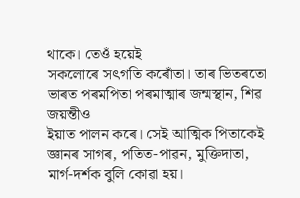থাকে। তেওঁ হয়েই
সকলোৰে সৎগতি কৰোঁতা। তাৰ ভিতৰতো ভাৰত পৰমপিতা পৰমাত্মাৰ জন্মস্থান, শিৱ জয়ন্তীও
ইয়াত পালন কৰে। সেই আত্মিক পিতাকেই জ্ঞানৰ সাগৰ, পতিত-পাৱন, মুক্তিদাতা,
মাৰ্গ-দৰ্শক বুলি কোৱা হয়।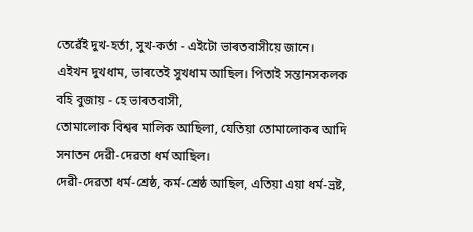তেৱেঁই দুখ-হৰ্তা, সুখ-কৰ্তা - এইটো ভাৰতবাসীয়ে জানে।
এইখন দুখধাম, ভাৰতেই সুখধাম আছিল। পিতাই সন্তানসকলক বহি বুজায় - হে ভাৰতবাসী,
তোমালোক বিশ্বৰ মালিক আছিলা, যেতিয়া তোমালোকৰ আদি সনাতন দেৱী-দেৱতা ধৰ্ম আছিল।
দেৱী-দেৱতা ধৰ্ম-শ্ৰেষ্ঠ, কৰ্ম-শ্ৰেষ্ঠ আছিল, এতিয়া এয়া ধৰ্ম-ভ্ৰষ্ট,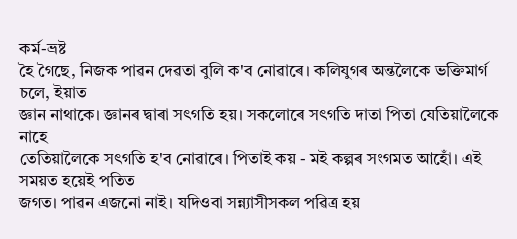কৰ্ম-ভ্ৰষ্ট
হৈ গৈছে, নিজক পাৱন দেৱতা বুলি ক'ব নোৱাৰে। কলিযুগৰ অন্তলৈকে ভক্তিমাৰ্গ চলে, ইয়াত
জ্ঞান নাথাকে। জ্ঞানৰ দ্বাৰা সৎগতি হয়। সকলোৰে সৎগতি দাতা পিতা যেতিয়ালৈকে নাহে
তেতিয়ালৈকে সৎগতি হ'ব নোৱাৰে। পিতাই কয় - মই কল্পৰ সংগমত আহোঁ। এই সময়ত হয়েই পতিত
জগত। পাৱন এজনো নাই। যদিওবা সন্ন্যাসীসকল পৱিত্ৰ হয়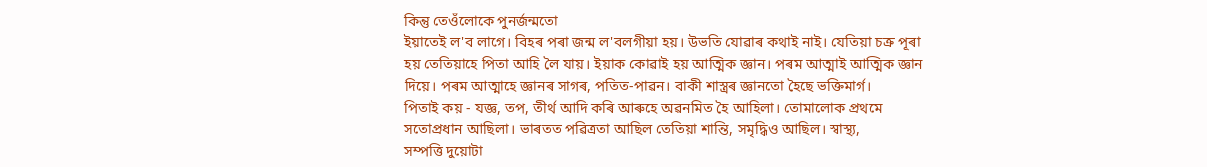কিন্তু তেওঁলোকে পুনৰ্জন্মতো
ইয়াতেই ল'ব লাগে। বিহৰ পৰা জন্ম ল'বলগীয়া হয়। উভতি যোৱাৰ কথাই নাই। যেতিয়া চক্ৰ পূৰা
হয় তেতিয়াহে পিতা আহি লৈ যায়। ইয়াক কোৱাই হয় আত্মিক জ্ঞান। পৰম আত্মাই আত্মিক জ্ঞান
দিয়ে। পৰম আত্মাহে জ্ঞানৰ সাগৰ, পতিত-পাৱন। বাকী শাস্ত্ৰৰ জ্ঞানতো হৈছে ভক্তিমাৰ্গ।
পিতাই কয় - যজ্ঞ, তপ, তীৰ্থ আদি কৰি আৰুহে অৱনমিত হৈ আহিলা। তোমালোক প্ৰথমে
সতোপ্ৰধান আছিলা। ভাৰতত পৱিত্ৰতা আছিল তেতিয়া শান্তি, সমৃদ্ধিও আছিল। স্বাস্থ্য,
সম্পত্তি দুয়োটা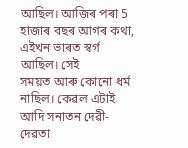আছিল। আজিৰ পৰা 5 হাজাৰ বছৰ আগৰ কথা, এইখন ভাৰত স্বৰ্গ আছিল। সেই
সময়ত আৰু কোনো ধৰ্ম নাছিল। কেৱল এটাই আদি সনাতন দেৱী-দেৱতা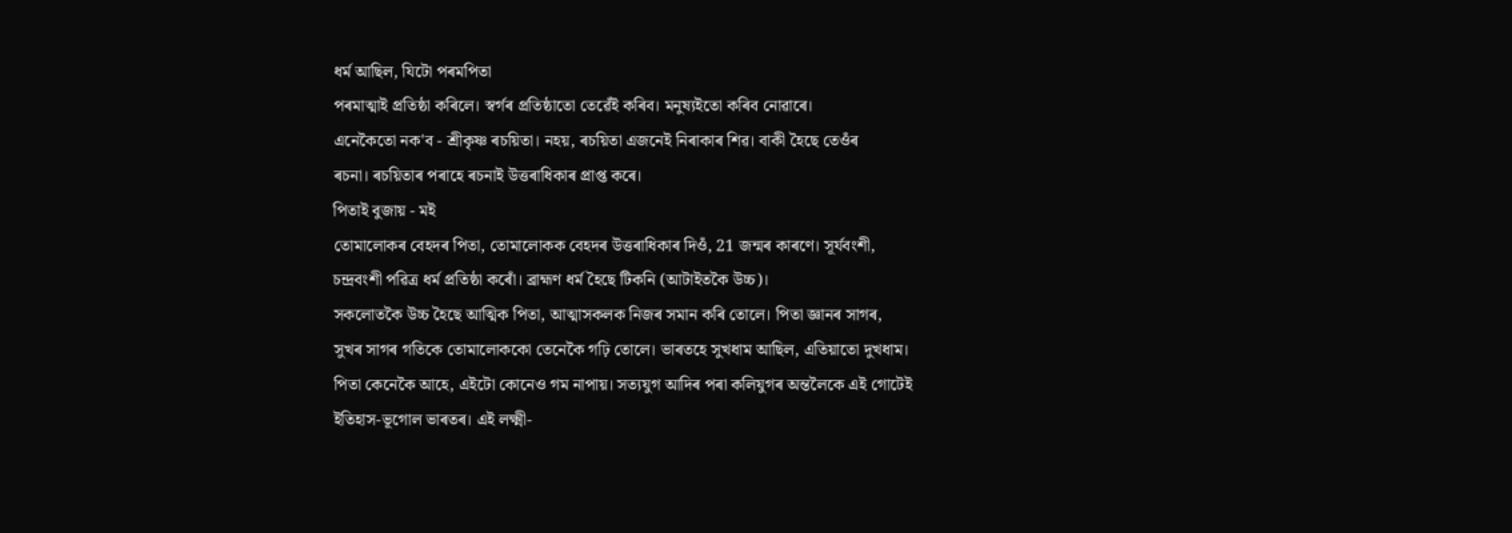ধৰ্ম আছিল, যিটো পৰমপিতা
পৰমাত্মাই প্ৰতিষ্ঠা কৰিলে। স্বৰ্গৰ প্ৰতিষ্ঠাতো তেৱেঁই কৰিব। মনুষ্যইতো কৰিব নোৱাৰে।
এনেকৈতো নক'ব - শ্ৰীকৃষ্ণ ৰচয়িতা। নহয়, ৰচয়িতা এজনেই নিৰাকাৰ শিৱ। বাকী হৈছে তেওঁৰ
ৰচনা। ৰচয়িতাৰ পৰাহে ৰচনাই উত্তৰাধিকাৰ প্ৰাপ্ত কৰে।
পিতাই বুজায় - মই
তোমালোকৰ বেহদৰ পিতা, তোমালোকক বেহদৰ উত্তৰাধিকাৰ দিওঁ, 21 জন্মৰ কাৰণে। সূৰ্যবংশী,
চন্দ্ৰবংশী পৱিত্ৰ ধৰ্ম প্ৰতিষ্ঠা কৰোঁ। ব্ৰাহ্মণ ধৰ্ম হৈছে টিকনি (আটাইতকৈ উচ্চ)।
সকলোতকৈ উচ্চ হৈছে আত্মিক পিতা, আত্মাসকলক নিজৰ সমান কৰি তোলে। পিতা জ্ঞানৰ সাগৰ,
সুখৰ সাগৰ গতিকে তোমালোককো তেনেকৈ গঢ়ি তোলে। ভাৰতহে সুখধাম আছিল, এতিয়াতো দুখধাম।
পিতা কেনেকৈ আহে, এইটো কোনেও গম নাপায়। সত্যযুগ আদিৰ পৰা কলিযুগৰ অন্তলৈকে এই গোটেই
ইতিহাস-ভূগোল ভাৰতৰ। এই লক্ষ্মী-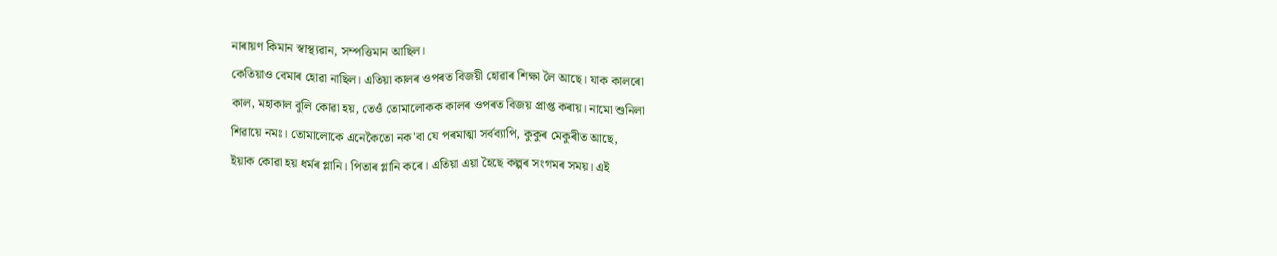নাৰায়ণ কিমান স্বাস্থ্যৱান, সম্পত্তিমান আছিল।
কেতিয়াও বেমাৰ হোৱা নাছিল। এতিয়া কালৰ ওপৰত বিজয়ী হোৱাৰ শিক্ষা লৈ আছে। যাক কালৰো
কাল, মহাকাল বুলি কোৱা হয়, তেওঁ তোমালোকক কালৰ ওপৰত বিজয় প্ৰাপ্ত কৰায়। নামো শুনিলা
শিৱায়ে নমঃ। তোমালোকে এনেকৈতো নক'বা যে পৰমাত্মা সৰ্বব্যাপি, কুকুৰ মেকুৰীত আছে,
ইয়াক কোৱা হয় ধৰ্মৰ গ্লানি। পিতাৰ গ্লানি কৰে। এতিয়া এয়া হৈছে কল্পৰ সংগমৰ সময়। এই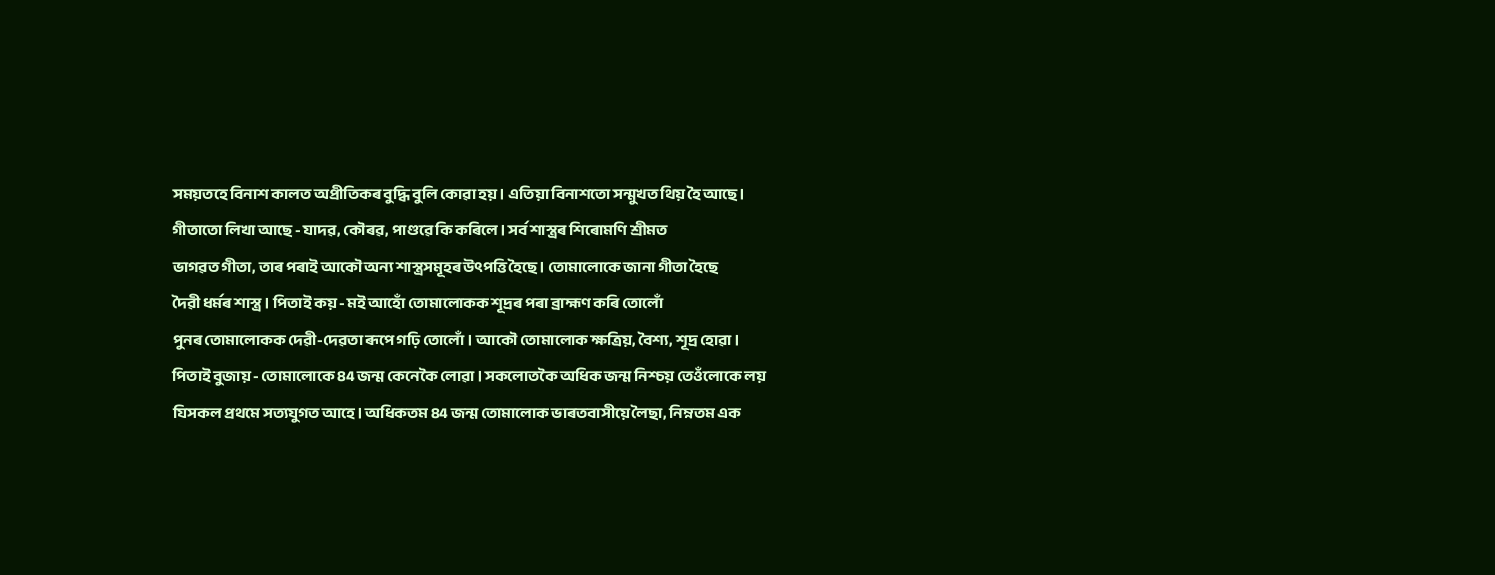সময়তহে বিনাশ কালত অপ্ৰীতিকৰ বুদ্ধি বুলি কোৱা হয়। এতিয়া বিনাশতো সন্মুখত থিয় হৈ আছে।
গীতাতো লিখা আছে - যাদৱ, কৌৰৱ, পাণ্ডৱে কি কৰিলে। সৰ্ব শাস্ত্ৰৰ শিৰোমণি শ্ৰীমত
ভাগৱত গীতা, তাৰ পৰাই আকৌ অন্য শাস্ত্ৰসমূহৰ উৎপত্তি হৈছে। তোমালোকে জানা গীতা হৈছে
দৈৱী ধৰ্মৰ শাস্ত্ৰ। পিতাই কয় - মই আহোঁ তোমালোকক শূদ্ৰৰ পৰা ব্ৰাহ্মণ কৰি তোলোঁ
পুনৰ তোমালোকক দেৱী-দেৱতা ৰূপে গঢ়ি তোলোঁ। আকৌ তোমালোক ক্ষত্ৰিয়, বৈশ্য, শূদ্ৰ হোৱা।
পিতাই বুজায় - তোমালোকে 84 জন্ম কেনেকৈ লোৱা। সকলোতকৈ অধিক জন্ম নিশ্চয় তেওঁলোকে লয়
যিসকল প্ৰথমে সত্যযুগত আহে। অধিকতম 84 জন্ম তোমালোক ভাৰতবাসীয়ে লৈছা, নিম্নতম এক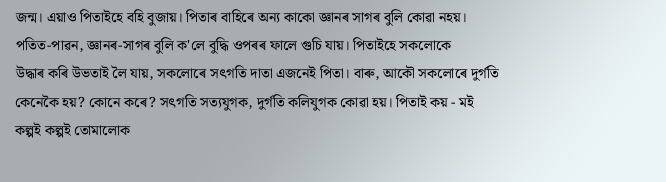জন্ম। এয়াও পিতাইহে বহি বুজায়। পিতাৰ বাহিৰে অন্য কাকো জ্ঞানৰ সাগৰ বুলি কোৱা নহয়।
পতিত-পাৱন, জ্ঞানৰ-সাগৰ বুলি ক'লে বুদ্ধি ওপৰৰ ফালে গুচি যায়। পিতাইহে সকলোকে
উদ্ধাৰ কৰি উভতাই লৈ যায়, সকলোৰে সৎগতি দাতা এজনেই পিতা। বাৰু, আকৌ সকলোৰে দুৰ্গতি
কেনেকৈ হয়? কোনে কৰে? সৎগতি সত্যযুগক, দুৰ্গতি কলিযুগক কোৱা হয়। পিতাই কয় - মই
কল্পই কল্পই তোমালোক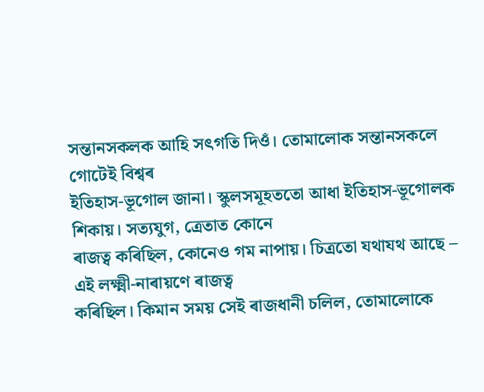সন্তানসকলক আহি সৎগতি দিওঁ। তোমালোক সন্তানসকলে গোটেই বিশ্বৰ
ইতিহাস-ভূগোল জানা। স্কুলসমূহততো আধা ইতিহাস-ভূগোলক শিকায়। সত্যযুগ, ত্ৰেতাত কোনে
ৰাজত্ব কৰিছিল, কোনেও গম নাপায়। চিত্ৰতো যথাযথ আছে – এই লক্ষ্মী-নাৰায়ণে ৰাজত্ব
কৰিছিল। কিমান সময় সেই ৰাজধানী চলিল, তোমালোকে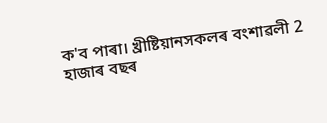ক'ব পাৰা। খ্ৰীষ্টিয়ানসকলৰ বংশাৱলী 2
হাজাৰ বছৰ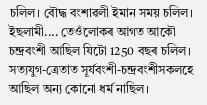চলিল। বৌদ্ধ বংশাৱলী ইমান সময় চলিল। ইছলামী.... তেওঁলোকৰ আগত আকৌ
চন্দ্ৰবংশী আছিল যিটো 1250 বছৰ চলিল। সত্যযুগ-ত্ৰেতাত সূৰ্যবংশী-চন্দ্ৰবংশীসকলহে
আছিল অন্য কোনো ধৰ্ম নাছিল।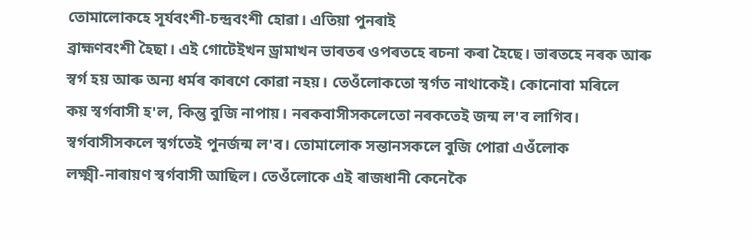তোমালোকহে সূৰ্যবংশী-চন্দ্ৰবংশী হোৱা। এতিয়া পুনৰাই
ব্ৰাহ্মণবংশী হৈছা। এই গোটেইখন ড্ৰামাখন ভাৰতৰ ওপৰতহে ৰচনা কৰা হৈছে। ভাৰতহে নৰক আৰু
স্বৰ্গ হয় আৰু অন্য ধৰ্মৰ কাৰণে কোৱা নহয়। তেওঁলোকতো স্বৰ্গত নাথাকেই। কোনোবা মৰিলে
কয় স্বৰ্গবাসী হ'ল, কিন্তু বুজি নাপায়। নৰকবাসীসকলেতো নৰকতেই জন্ম ল'ব লাগিব।
স্বৰ্গবাসীসকলে স্বৰ্গতেই পুনৰ্জন্ম ল'ব। তোমালোক সন্তানসকলে বুজি পোৱা এওঁলোক
লক্ষ্মী-নাৰায়ণ স্বৰ্গবাসী আছিল। তেওঁলোকে এই ৰাজধানী কেনেকৈ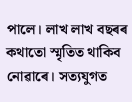পালে। লাখ লাখ বছৰৰ
কথাতো স্মৃতিত থাকিব নোৱাৰে। সত্যযুগত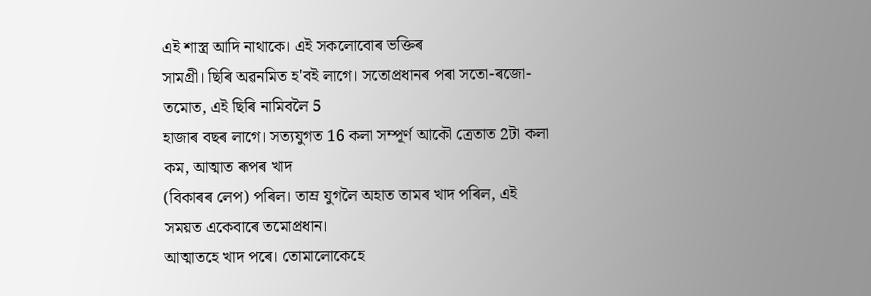এই শাস্ত্ৰ আদি নাথাকে। এই সকলোবোৰ ভক্তিৰ
সামগ্ৰী। ছিৰি অৱনমিত হ'বই লাগে। সতোপ্ৰধানৰ পৰা সতো-ৰজো-তমোত, এই ছিৰি নামিবলৈ 5
হাজাৰ বছৰ লাগে। সত্যযুগত 16 কলা সম্পূৰ্ণ আকৌ ত্ৰেতাত 2টা কলা কম, আত্মাত ৰূপৰ খাদ
(বিকাৰৰ লেপ) পৰিল। তাম্ৰ যুগলৈ অহাত তামৰ খাদ পৰিল, এই সময়ত একেবাৰে তমোপ্ৰধান।
আত্মাতহে খাদ পৰে। তোমালোকেহে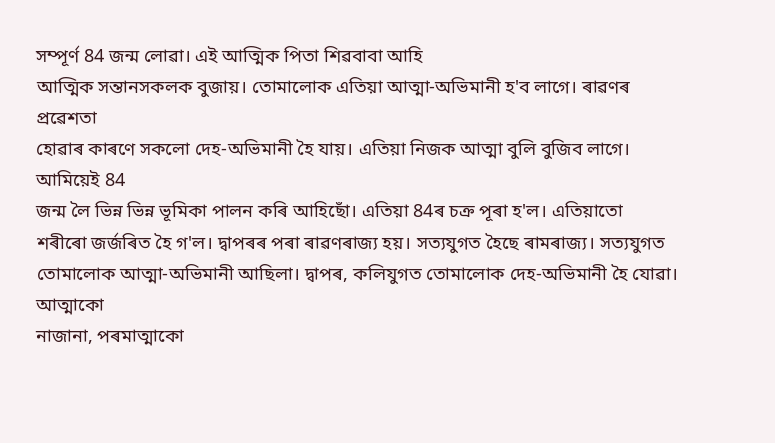সম্পূৰ্ণ 84 জন্ম লোৱা। এই আত্মিক পিতা শিৱবাবা আহি
আত্মিক সন্তানসকলক বুজায়। তোমালোক এতিয়া আত্মা-অভিমানী হ'ব লাগে। ৰাৱণৰ প্ৰৱেশতা
হোৱাৰ কাৰণে সকলো দেহ-অভিমানী হৈ যায়। এতিয়া নিজক আত্মা বুলি বুজিব লাগে। আমিয়েই 84
জন্ম লৈ ভিন্ন ভিন্ন ভূমিকা পালন কৰি আহিছোঁ। এতিয়া 84ৰ চক্ৰ পূৰা হ'ল। এতিয়াতো
শৰীৰো জৰ্জৰিত হৈ গ'ল। দ্বাপৰৰ পৰা ৰাৱণৰাজ্য হয়। সত্যযুগত হৈছে ৰামৰাজ্য। সত্যযুগত
তোমালোক আত্মা-অভিমানী আছিলা। দ্বাপৰ, কলিযুগত তোমালোক দেহ-অভিমানী হৈ যোৱা। আত্মাকো
নাজানা, পৰমাত্মাকো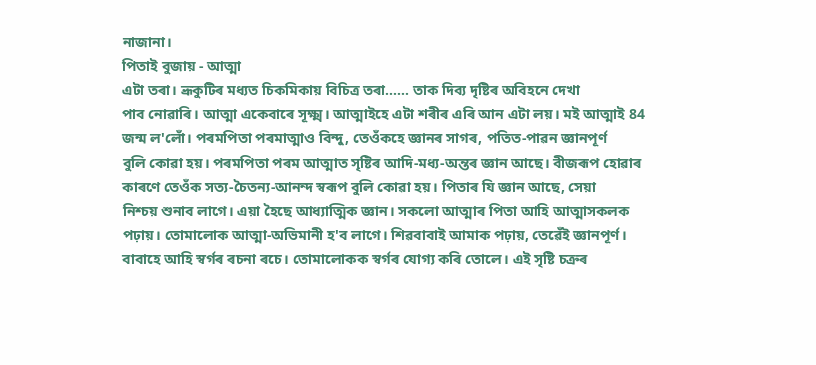নাজানা।
পিতাই বুজায় - আত্মা
এটা তৰা। ভ্ৰূকুটিৰ মধ্যত চিকমিকায় বিচিত্ৰ তৰা...... তাক দিব্য দৃষ্টিৰ অবিহনে দেখা
পাব নোৱাৰি। আত্মা একেবাৰে সূক্ষ্ম। আত্মাইহে এটা শৰীৰ এৰি আন এটা লয়। মই আত্মাই 84
জন্ম ল'লোঁ। পৰমপিতা পৰমাত্মাও বিন্দু, তেওঁকহে জ্ঞানৰ সাগৰ, পতিত-পাৱন জ্ঞানপূৰ্ণ
বুলি কোৱা হয়। পৰমপিতা পৰম আত্মাত সৃষ্টিৰ আদি-মধ্য-অন্তৰ জ্ঞান আছে। বীজৰূপ হোৱাৰ
কাৰণে তেওঁক সত্য-চৈতন্য-আনন্দ স্বৰূপ বুলি কোৱা হয়। পিতাৰ যি জ্ঞান আছে, সেয়া
নিশ্চয় শুনাব লাগে। এয়া হৈছে আধ্যাত্মিক জ্ঞান। সকলো আত্মাৰ পিতা আহি আত্মাসকলক
পঢ়ায়। তোমালোক আত্মা-অভিমানী হ'ব লাগে। শিৱবাবাই আমাক পঢ়ায়, তেৱেঁই জ্ঞানপূৰ্ণ।
বাবাহে আহি স্বৰ্গৰ ৰচনা ৰচে। তোমালোকক স্বৰ্গৰ যোগ্য কৰি তোলে। এই সৃষ্টি চক্ৰৰ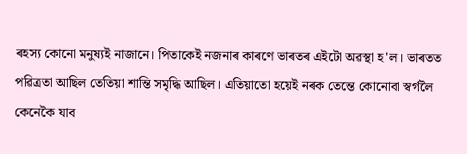ৰহস্য কোনো মনুষ্যই নাজানে। পিতাকেই নজনাৰ কাৰণে ভাৰতৰ এইটো অৱস্থা হ'ল। ভাৰতত
পৱিত্ৰতা আছিল তেতিয়া শান্তি সমৃদ্ধি আছিল। এতিয়াতো হয়েই নৰক তেন্তে কোনোবা স্বৰ্গলৈ
কেনেকৈ যাব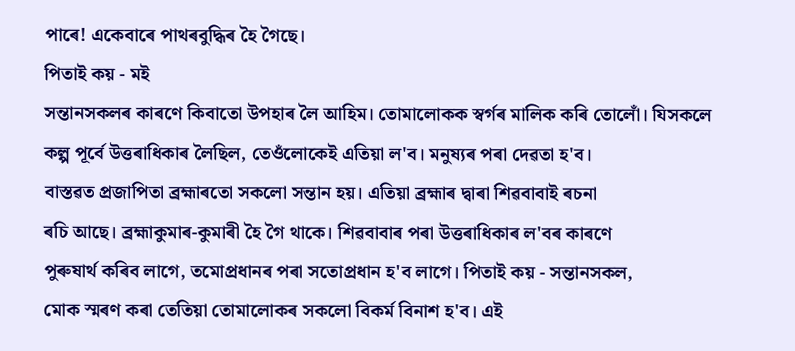পাৰে! একেবাৰে পাথৰবুদ্ধিৰ হৈ গৈছে।
পিতাই কয় - মই
সন্তানসকলৰ কাৰণে কিবাতো উপহাৰ লৈ আহিম। তোমালোকক স্বৰ্গৰ মালিক কৰি তোলোঁ। যিসকলে
কল্প পূৰ্বে উত্তৰাধিকাৰ লৈছিল, তেওঁলোকেই এতিয়া ল'ব। মনুষ্যৰ পৰা দেৱতা হ'ব।
বাস্তৱত প্ৰজাপিতা ব্ৰহ্মাৰতো সকলো সন্তান হয়। এতিয়া ব্ৰহ্মাৰ দ্বাৰা শিৱবাবাই ৰচনা
ৰচি আছে। ব্ৰহ্মাকুমাৰ-কুমাৰী হৈ গৈ থাকে। শিৱবাবাৰ পৰা উত্তৰাধিকাৰ ল'বৰ কাৰণে
পুৰুষাৰ্থ কৰিব লাগে, তমোপ্ৰধানৰ পৰা সতোপ্ৰধান হ'ব লাগে। পিতাই কয় - সন্তানসকল,
মোক স্মৰণ কৰা তেতিয়া তোমালোকৰ সকলো বিকৰ্ম বিনাশ হ'ব। এই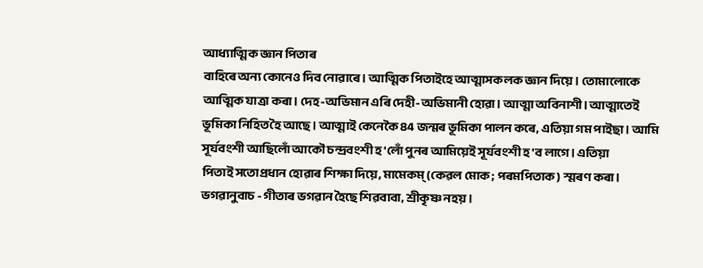আধ্যাত্মিক জ্ঞান পিতাৰ
বাহিৰে অন্য কোনেও দিব নোৱাৰে। আত্মিক পিতাইহে আত্মাসকলক জ্ঞান দিয়ে। তোমালোকে
আত্মিক যাত্রা কৰা। দেহ-অভিমান এৰি দেহী-অভিমানী হোৱা। আত্মা অবিনাশী। আত্মাতেই
ভূমিকা নিহিত হৈ আছে। আত্মাই কেনেকৈ 84 জন্মৰ ভূমিকা পালন কৰে, এতিয়া গম পাইছা। আমি
সূৰ্যবংশী আছিলোঁ আকৌ চন্দ্ৰবংশী হ'লোঁ পুনৰ আমিয়েই সূৰ্যবংশী হ'ব লাগে। এতিয়া
পিতাই সতোপ্ৰধান হোৱাৰ শিক্ষা দিয়ে, মামেকম্ (কেৱল মোক; পৰমপিতাক) স্মৰণ কৰা।
ভগৱানুবাচ - গীতাৰ ভগৱান হৈছে শিৱবাবা, শ্ৰীকৃষ্ণ নহয়।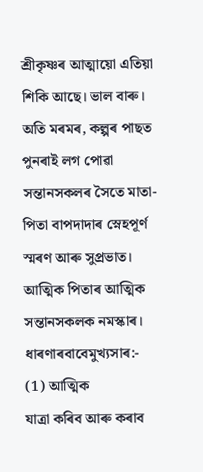শ্ৰীকৃষ্ণৰ আত্মায়ো এতিয়া
শিকি আছে। ভাল বাৰু।
অতি মৰমৰ, কল্পৰ পাছত
পুনৰাই লগ পোৱা সন্তানসকলৰ সৈতে মাতা-পিতা বাপদাদাৰ স্নেহপূৰ্ণ স্মৰণ আৰু সুপ্ৰভাত।
আত্মিক পিতাৰ আত্মিক সন্তানসকলক নমস্কাৰ।
ধাৰণাৰবাবেমুখ্যসাৰ:-
(1) আত্মিক
যাত্ৰা কৰিব আৰু কৰাব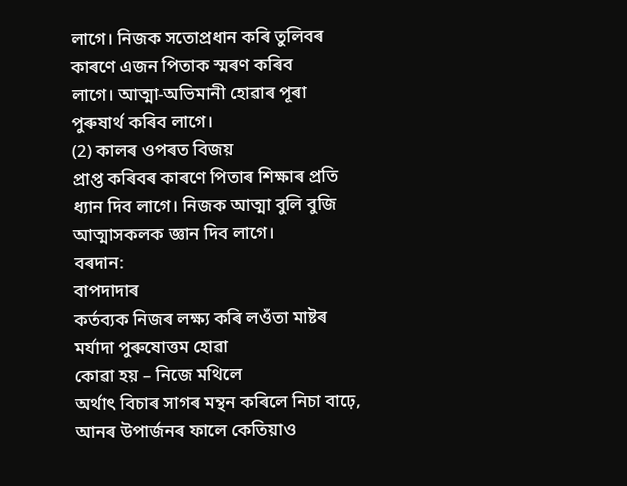লাগে। নিজক সতোপ্ৰধান কৰি তুলিবৰ কাৰণে এজন পিতাক স্মৰণ কৰিব
লাগে। আত্মা-অভিমানী হোৱাৰ পূৰা পুৰুষাৰ্থ কৰিব লাগে।
(2) কালৰ ওপৰত বিজয়
প্ৰাপ্ত কৰিবৰ কাৰণে পিতাৰ শিক্ষাৰ প্ৰতি ধ্যান দিব লাগে। নিজক আত্মা বুলি বুজি
আত্মাসকলক জ্ঞান দিব লাগে।
বৰদান:
বাপদাদাৰ
কৰ্তব্যক নিজৰ লক্ষ্য কৰি লওঁতা মাষ্টৰ মৰ্যাদা পুৰুষোত্তম হোৱা
কোৱা হয় – নিজে মথিলে
অৰ্থাৎ বিচাৰ সাগৰ মন্থন কৰিলে নিচা বাঢ়ে, আনৰ উপাৰ্জনৰ ফালে কেতিয়াও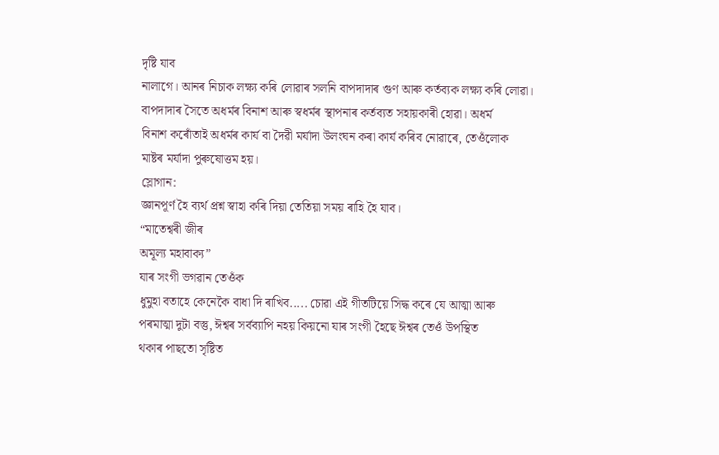দৃষ্টি যাব
নালাগে। আনৰ নিচাক লক্ষ্য কৰি লোৱাৰ সলনি বাপদাদাৰ গুণ আৰু কৰ্তব্যক লক্ষ্য কৰি লোৱা।
বাপদাদাৰ সৈতে অধৰ্মৰ বিনাশ আৰু স্বধৰ্মৰ স্থাপনাৰ কৰ্তব্যত সহায়কাৰী হোৱা। অধৰ্ম
বিনাশ কৰোঁতাই অধৰ্মৰ কাৰ্য বা দৈৱী মৰ্যাদা উলংঘন কৰা কাৰ্য কৰিব নোৱাৰে, তেওঁলোক
মাষ্টৰ মৰ্যাদা পুৰুষোত্তম হয়।
স্লোগান:
জ্ঞানপূৰ্ণ হৈ ব্যৰ্থ প্ৰশ্ন স্বাহা কৰি দিয়া তেতিয়া সময় ৰাহি হৈ যাব।
“মাতেশ্বৰী জীৰ
অমূল্য মহাবাক্য”
যাৰ সংগী ভগৱান তেওঁক
ধুমুহা বতাহে কেনেকৈ বাধা দি ৰাখিব..... চোৱা এই গীতটিয়ে সিদ্ধ কৰে যে আত্মা আৰু
পৰমাত্মা দুটা বস্তু, ঈশ্বৰ সৰ্বব্যাপি নহয় কিয়নো যাৰ সংগী হৈছে ঈশ্বৰ তেওঁ উপস্থিত
থকাৰ পাছতো সৃষ্টিত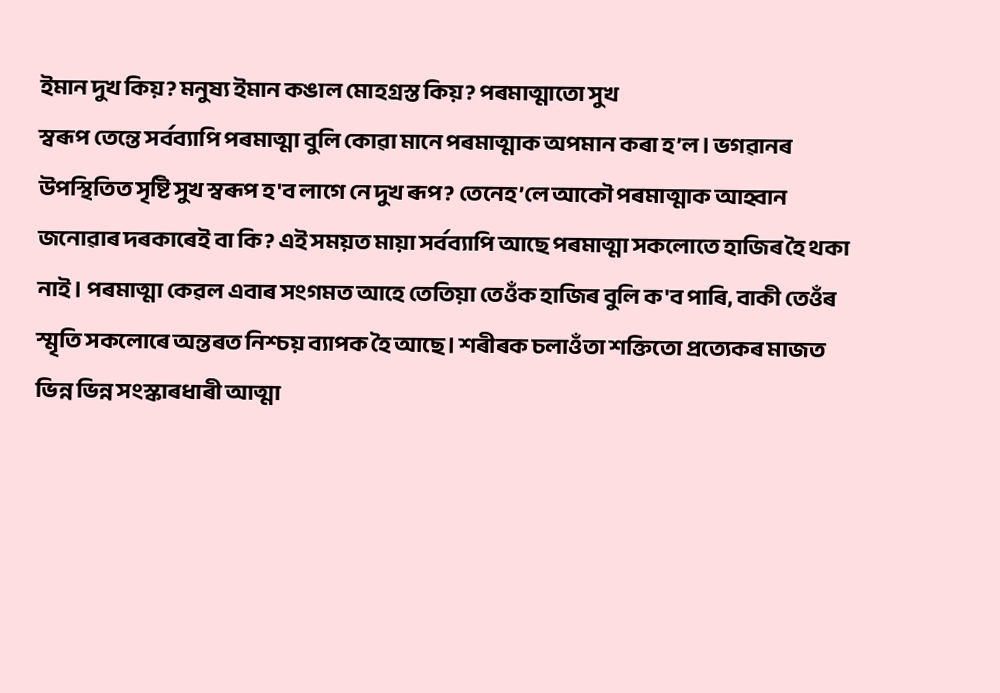ইমান দুখ কিয়? মনুষ্য ইমান কঙাল মোহগ্ৰস্ত কিয়? পৰমাত্মাতো সুখ
স্বৰূপ তেন্তে সৰ্বব্যাপি পৰমাত্মা বুলি কোৱা মানে পৰমাত্মাক অপমান কৰা হ’ল। ভগৱানৰ
উপস্থিতিত সৃষ্টি সুখ স্বৰূপ হ'ব লাগে নে দুখ ৰূপ? তেনেহ’লে আকৌ পৰমাত্মাক আহ্বান
জনোৱাৰ দৰকাৰেই বা কি? এই সময়ত মায়া সৰ্বব্যাপি আছে পৰমাত্মা সকলোতে হাজিৰ হৈ থকা
নাই। পৰমাত্মা কেৱল এবাৰ সংগমত আহে তেতিয়া তেওঁক হাজিৰ বুলি ক'ব পাৰি, বাকী তেওঁৰ
স্মৃতি সকলোৰে অন্তৰত নিশ্চয় ব্যাপক হৈ আছে। শৰীৰক চলাওঁতা শক্তিতো প্ৰত্যেকৰ মাজত
ভিন্ন ভিন্ন সংস্কাৰধাৰী আত্মা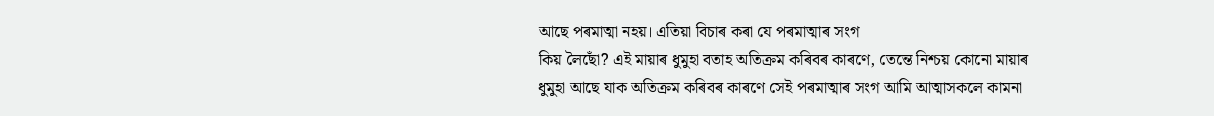আছে পৰমাত্মা নহয়। এতিয়া বিচাৰ কৰা যে পৰমাত্মাৰ সংগ
কিয় লৈছোঁ? এই মায়াৰ ধুমুহা বতাহ অতিক্ৰম কৰিবৰ কাৰণে, তেন্তে নিশ্চয় কোনো মায়াৰ
ধুমুহা আছে যাক অতিক্ৰম কৰিবৰ কাৰণে সেই পৰমাত্মাৰ সংগ আমি আত্মাসকলে কামনা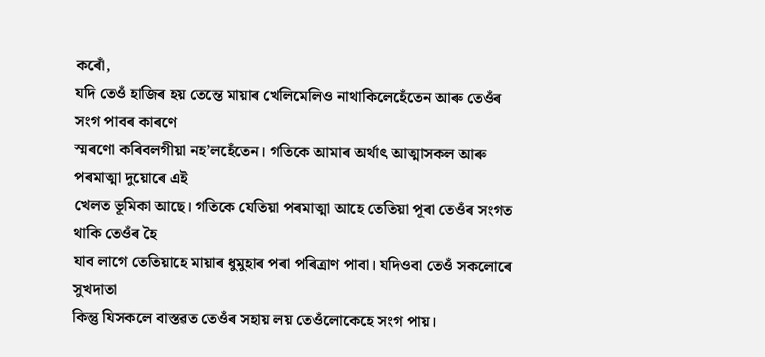কৰোঁ,
যদি তেওঁ হাজিৰ হয় তেন্তে মায়াৰ খেলিমেলিও নাথাকিলেহেঁতেন আৰু তেওঁৰ সংগ পাবৰ কাৰণে
স্মৰণো কৰিবলগীয়া নহ’লহেঁতেন। গতিকে আমাৰ অৰ্থাৎ আত্মাসকল আৰু পৰমাত্মা দুয়োৰে এই
খেলত ভূমিকা আছে। গতিকে যেতিয়া পৰমাত্মা আহে তেতিয়া পূৰা তেওঁৰ সংগত থাকি তেওঁৰ হৈ
যাব লাগে তেতিয়াহে মায়াৰ ধুমুহাৰ পৰা পৰিত্ৰাণ পাবা। যদিওবা তেওঁ সকলোৰে সুখদাতা
কিন্তু যিসকলে বাস্তৱত তেওঁৰ সহায় লয় তেওঁলোকেহে সংগ পায়।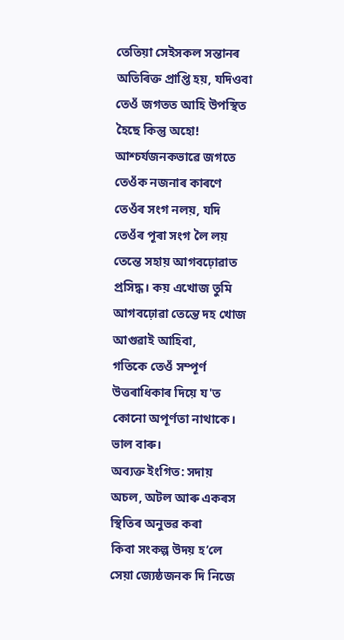তেতিয়া সেইসকল সন্তানৰ
অতিৰিক্ত প্ৰাপ্তি হয়, যদিওবা তেওঁ জগতত আহি উপস্থিত হৈছে কিন্তু অহো!
আশ্চৰ্যজনকভাৱে জগতে তেওঁক নজনাৰ কাৰণে তেওঁৰ সংগ নলয়, যদি তেওঁৰ পূৰা সংগ লৈ লয়
তেন্তে সহায় আগবঢ়োৱাত প্ৰসিদ্ধ। কয় এখোজ তুমি আগবঢ়োৱা তেন্তে দহ খোজ আগুৱাই আহিবা,
গতিকে তেওঁ সম্পূৰ্ণ উত্তৰাধিকাৰ দিয়ে য'ত কোনো অপূৰ্ণতা নাথাকে। ভাল বাৰু।
অব্যক্ত ইংগিত: সদায়
অচল, অটল আৰু একৰস স্থিতিৰ অনুভৱ কৰা
কিবা সংকল্প উদয় হ’লে
সেয়া জ্যেষ্ঠজনক দি নিজে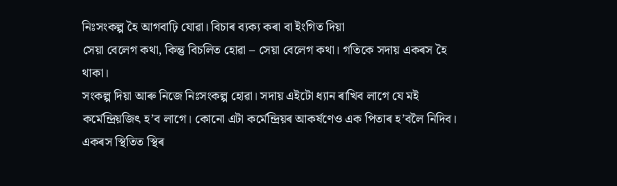নিঃসংকল্প হৈ আগবাঢ়ি যোৱা। বিচাৰ ব্যক্য কৰা বা ইংগিত দিয়া
সেয়া বেলেগ কথা, কিন্তু বিচলিত হোৱা – সেয়া বেলেগ কথা। গতিকে সদায় একৰস হৈ থাকা।
সংকল্প দিয়া আৰু নিজে নিঃসংকল্প হোৱা। সদায় এইটো ধ্যান ৰাখিব লাগে যে মই
কৰ্মেন্দ্ৰিয়জিৎ হ’ব লাগে। কোনো এটা কৰ্মেন্দ্ৰিয়ৰ আকৰ্ষণেও এক পিতাৰ হ’বলৈ নিদিব।
একৰস স্থিতিত স্থিৰ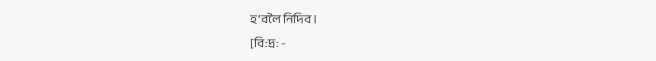হ’বলৈ নিদিব।
[বি:দ্ৰ: -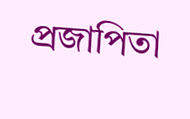প্ৰজাপিতা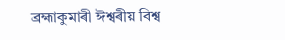ব্ৰহ্মাকুমাৰী ঈশ্বৰীয় বিশ্ব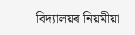বিদ্যালয়ৰ নিয়মীয়া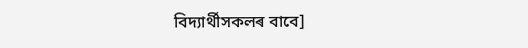বিদ্যাৰ্থীসকলৰ বাবে]